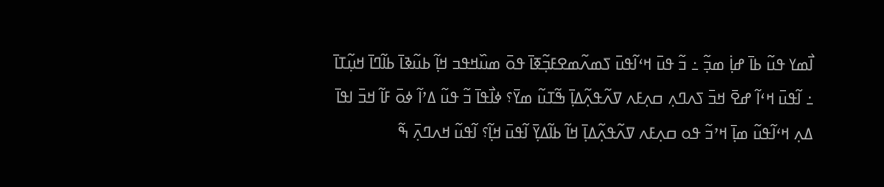ߊ߯ߘߌ ߟߎ߬ ߕߊ߫ ߝߊ߲߭ ߘߏ߲߬ ߸ ߏ߬ ߟߎ߫ ߞߵߊ߬ߟߎ߫ ߖߘߍ߬ߘߐߓߏ߲߬ߧߊ߫ ߟߋ߫ ߘߎ߰ߞߟߏ ߞߊ߲߬ ߕߎ߬ߢߊ߫ ߕߊ߬ߣߊ߫ ߞߎ߲߬ߠߊ߫ ߸ ߊ߬ߟߎ߫ ߞߵߊ߬ ߝߐ߫ ߞߏ߫ ߖߍߣߍ߲ ߛߍ߲ߓߍ ߜߍ߬ߟߍ߲߬ߡߊ߲߫ ߒ߬ߠߎ߬ ߘߌ߫؟ ߦߊ߯ߟߊ߫ ߏ߬ ߟߎ߬ ߡߴߊ߬ ߦߋ߫ ߓߊ߬ ߞߏ߫ ߊߟߊ߫ ߡߍ߲ ߞߵߊ߬ߟߎ߬ ߘߊ߲߫ ߞߴߏ߬ ߟߋ ߛߍ߲ߓߍ ߜߍ߬ߟߍ߲߬ߡߊ߲߫ ߞߊ߬ ߕߊ߬ߡߌ߲߫ ߊ߬ߟߎ߫ ߞߊ߲߬؟ ߊ߬ߟߎ߬ ߞߍߣߍ߲߫ ߒ߬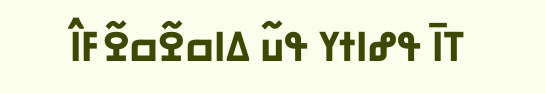ߠߊ߫ ߟߝߊߙߌ ߟߎ߬ ߡߊߛߐ߬ߛߐ߬ߓߊ߮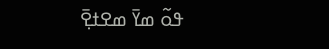ߟߋ߬ ߘߌ߫ ߘߐߙߐ߲߫